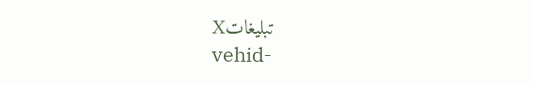تبليغاتX
vehid-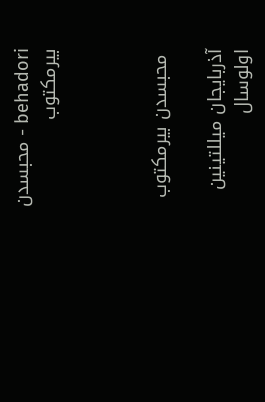behadori - محبسدن بیرمکتوب



 محبسدن بیرمکتوب

آذربایجان میللتینین اولوسال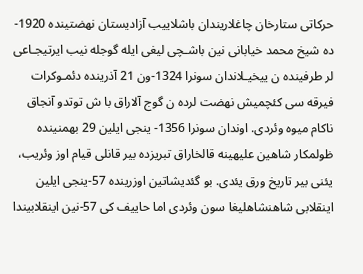حرکاتی ستارخان چاغلاریندان باشلاییب آزادیستان نهضتینده 1920-ده شیخ محمد خیابانی نین باشـچی لیغی ایله گوجله نیب ایرتیجـاعی لر طرفینده ن ییخیـلاندان سونرا 1324-ون 21 آذرینده دئمـوکرات فیرقه سی کئچمیش نهضت لرده ن گوج آلاراق با ش توتدو آنجاق ناکام میوه وئردی. اوندان سونرا 1356- ینجی ایلین 29 بهمنینده ظولمکار شاهین علیهینه قالخاراق تبریزده بیر قانلی قیام اوز وئریب، یئنی بیر تاریخ ورق یئدی. بو گئدیشاتین اوزرینده 57-ینجی ایلین اینقلابی شاهنشاهلیغا سون وئردی اما حاییف کی 57-نین اینقلابیندا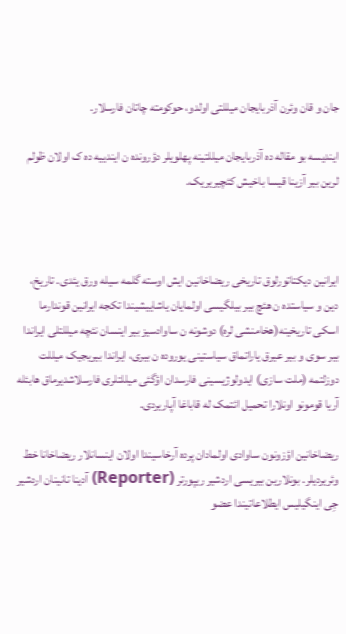جان و قان وئرن آذربایجان میللتی اولدو، حوکومته چاتان فارسلار.

ایندیسه بو مقاله ده آذربایجان میللتینه پهلویلر دؤرونده ن ایندییه ده ک اولان ظولم لرین بیر آزینا قیسا باخیش کئچیریریک.



ایرانین دیکتاتورلوق تاریخی ریضاخانین ایش اوسته گلمه سیله ورق یئدی. تاریخ، دین و سیاستده ن هئچ بیر بیلگیسی اولمایان یاشاییشیندا تکجه ایرانین قوندارما اسکی تاریخینه(هخامنشی لره) دوشونه ن ساوادسیز بیر اینسان نئچه میللتلی ایراندا بیر سوی و بیر عیرق یاراتماق سیاستینی یوروده ن بیری، ایراندا بیریجیک میللت دوزلتمه (ملت سازی) ایدولوژیسینی فارسدان اؤگئی میللتلری فارسلاشدیرماق هابئله آریا قومونو اونلارا تحمیل ائتمک له قاباغا آپاریردی.

ریضاخانین اؤزونون ساوادی اولمادان پرده آرخاسیندا اولان اینسانلار ریضاخانا خط وئریردیلر. بونلارین بیریسی اردشیر ریپورتر (Reporter) آدینا تانینان اردشیر جِی اینگیلیس ایطلاعاتیندا عضو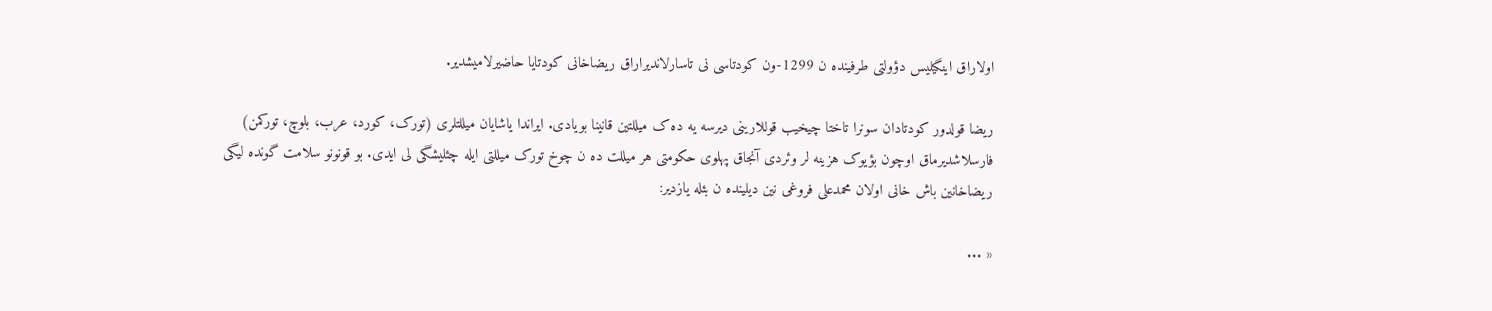اولاراق اینگیلیس دؤولتی طرفینده ن 1299-ون کودتاسی نی تاسارلاندیراراق ریضاخانی کودتایا حاضیرلامیشدیر.

ریضا قولدور کودتادان سونرا تاختا چیخیب قوللارینی دیرسه یه ده ک میللتین قانینا بویادی. ایراندا یاشایان میللتلری (تورک، کورد، عرب، بلوچ، تورکمن) فارسلاشدیرماق اوچون بؤیوک هزینه لر وئردی آنجاق پهلوی حکومتی هر میللت ده ن چوخ تورک میللتی ایله چئلیشگی لی ایدی. بو قونونو سلامت گونده لیگی ریضاخانین باش خانی اولان محمدعلی فروغی نین دیلینده ن بئله یازدیر:

« ...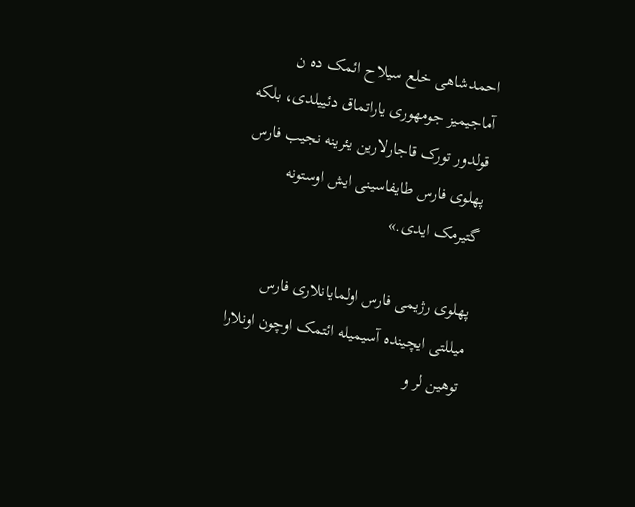احمدشاهی خلع سیلاح ائمک ده ن آماجیمیز جومهوری یاراتماق دئییلدی، بلکه قولدور تورک قاجارلارین یئرینه نجیب فارس پهلوی فارس طایفاسینی ایش اوستونه گتیرمک ایدی.»

پهلوی رژیمی فارس اولمایانلاری فارس میللتی ایچینده آسیمیله ائتمک اوچون اونلارا توهین لر و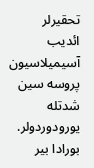تحقیرلر ائدیب آسیمیلاسیون پروسه سین شدتله یورودوردولر. بورادا بیر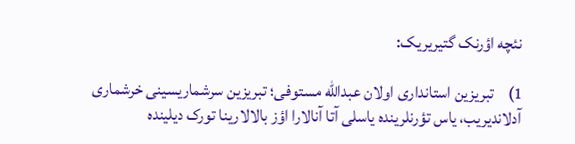نئچه اؤرنک گتیریریک:

1)    تبریزین استانداری اولان عبدالله مستوفی؛ تبریزین سرشماریسینی خرشماری آدلاندیریب، یاس تؤرنلرینده یاسلی آتا آنالارا اؤز بالالارینا تورک دیلینده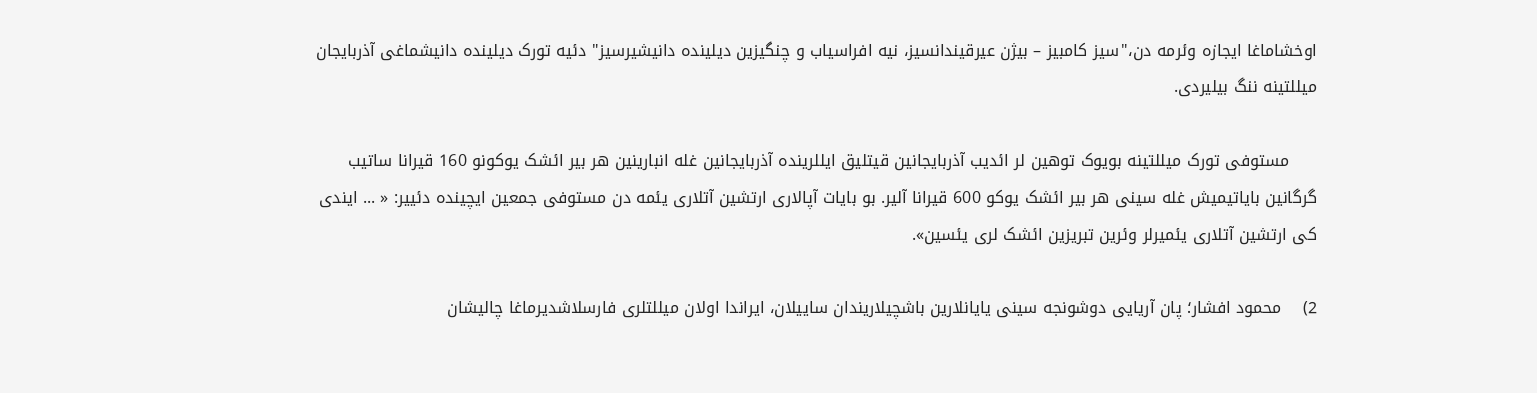اوخشاماغا ایجازه وئرمه دن،"سیز کامبیز – بیژن عیرقیندانسیز، نیه افراسیاب و چنگیزین دیلینده دانیشیرسیز" دئیه تورک دیلینده دانیشماغی آذربایجان میللتینه ننگ بیلیردی.

     مستوفی تورک میللتینه بویوک توهین لر ائدیب آذربایجانین قیتلیق ایللرینده آذربایجانین غله انبارینین هر بیر ائشک یوکونو 160 قیرانا ساتیب گرگانین بایاتیمیش غله سینی هر بیر ائشک یوکو 600 قیرانا آلیر. بو بایات آپالاری ارتشین آتلاری یئمه دن مستوفی جمعین ایچینده دئییر: « ... ایندی کی ارتشین آتلاری یئمیرلر وئرین تبریزین ائشک لری یئسین».

2)    محمود افشار؛ پان آریایی دوشونجه سینی یایانلارین باشچیلاریندان ساییلان، ایراندا اولان میللتلری فارسلاشدیرماغا چالیشان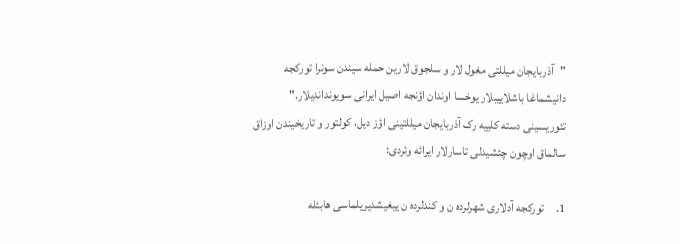"آذربایجان میللتی مغول لار و سلجوق لارین حمله سیندن سونرا تورکجه دانیشماغا باشلاییبلار یوخسا اوندان اؤنجه اصیل ایرانی سویونداندیلار." تئوریسینی دسته کلییه رک آذربایجان میللتینی اؤز دیل، کولتور و تاریخیندن اوزاق سالماق اوچون چئشیدلی تاسارلار ایرائه وئردی:

1.     تورکجه آدلاری شهرلرده ن و کندلرده ن ییغیشدیریلماسی هابئله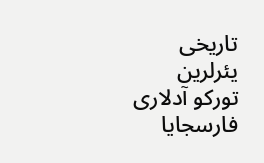تاریخی یئرلرین تورکو آدلاری فارسجایا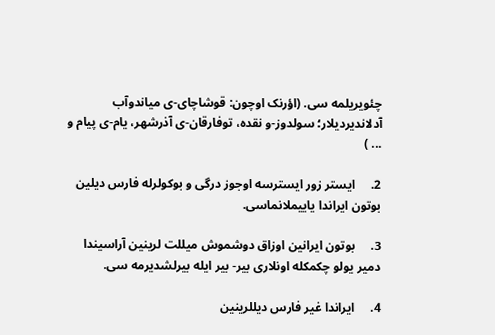چئویریلمه سی. (اؤرنک اوچون: قوشاچای-ی میاندوآب آدلاندیردیلار؛ سولدوز-و نقده، توفارقان-ی آذرشهر، یام-ی پیام و ... )

2.     ایستر زور ایسترسه اوجوز درگی و بوکولرله فارس دیلین بوتون ایراندا یاییملانماسی.

3.     بوتون ایرانین اوزاق دوشموش میللت لرینین آراسیندا دمیر یولو چکمکله اونلاری بیر- بیر ایله بیرلشدیرمه سی.

4.     ایراندا غیر فارس دیللرینین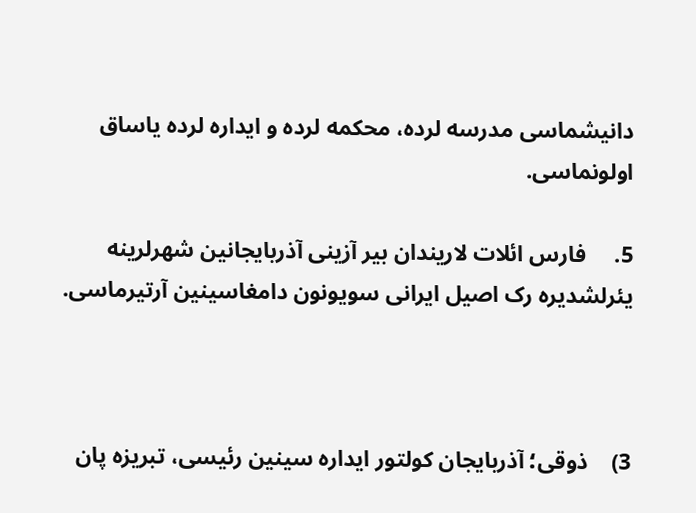دانیشماسی مدرسه لرده، محکمه لرده و ایداره لرده یاساق اولونماسی.

5.     فارس ائلات لاریندان بیر آزینی آذربایجانین شهرلرینه یئرلشدیره رک اصیل ایرانی سویونون دامغاسینین آرتیرماسی.



3)    ذوقی؛ آذربایجان کولتور ایداره سینین رئیسی، تبریزه پان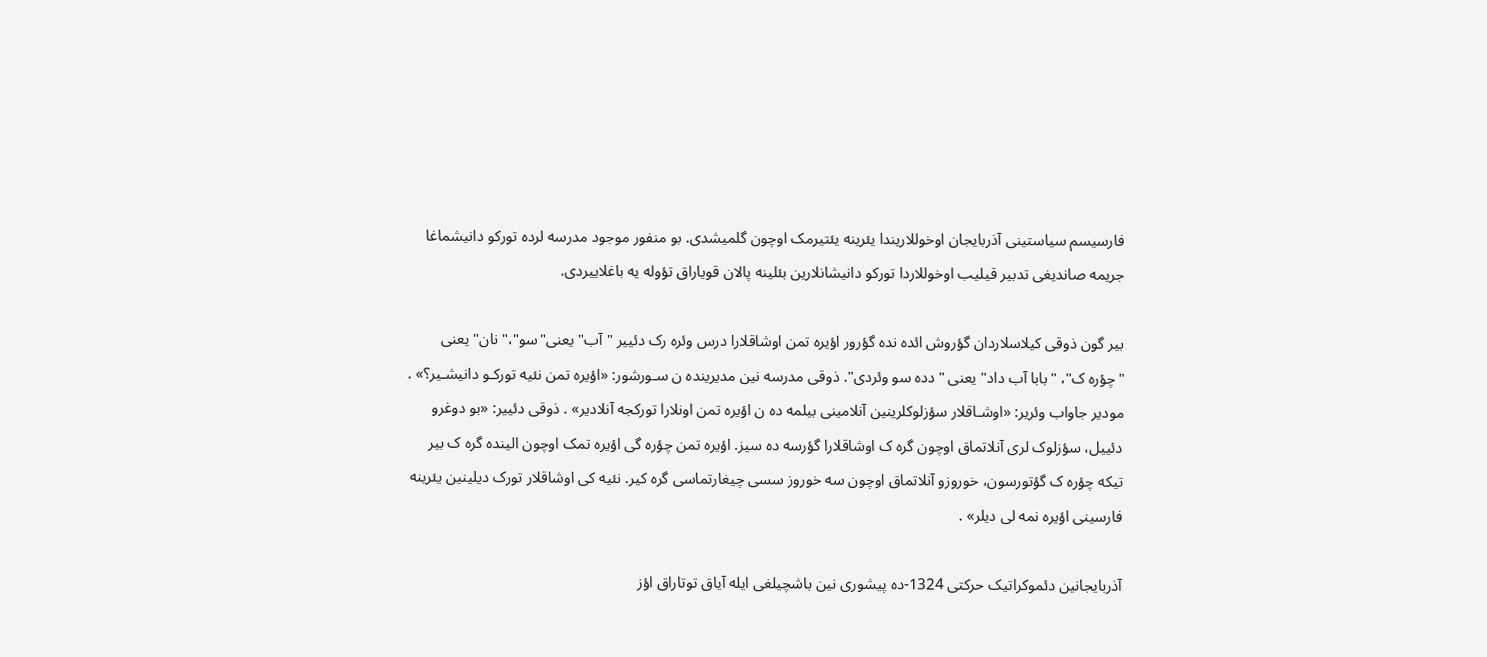فارسیسم سیاستینی آذربایجان اوخوللاریندا یئرینه یئتیرمک اوچون گلمیشدی. بو منفور موجود مدرسه لرده تورکو دانیشماغا جریمه صاندیغی تدبیر قیلیب اوخوللاردا تورکو دانیشانلارین بئلینه پالان قویاراق تؤوله یه باغلاییردی.

بیر گون ذوقی کیلاسلاردان گؤروش ائده نده گؤرور اؤیره تمن اوشاقلارا درس وئره رک دئییر "آب" یعنی"سو"،"نان" یعنی "چؤره ک"، "بابا آب داد" یعنی "دده سو وئردی". ذوقی مدرسه نین مدیرینده ن سـورشور: «اؤیره تمن نئیه تورکـو دانیشـیر؟» . مودیر جاواب وئریر: «اوشـاقلار سؤزلوکلرینین آنلامینی بیلمه ده ن اؤیره تمن اونلارا تورکجه آنلادیر» . ذوقی دئییر: «بو دوغرو دئییل، سؤزلوک لری آنلاتماق اوچون گره ک اوشاقلارا گؤرسه ده سیز. اؤیره تمن چؤره گی اؤیره تمک اوچون الینده گره ک بیر تیکه چؤره ک گؤتورسون، خوروزو آنلاتماق اوچون سه خوروز سسی چیغارتماسی گره کیر. نئیه کی اوشاقلار تورک دیلینین یئرینه فارسینی اؤیره نمه لی دیلر» .

آذربایجانین دئموکراتیک حرکتی 1324-ده پیشوری نین باشچیلغی ایله آیاق توتاراق اؤز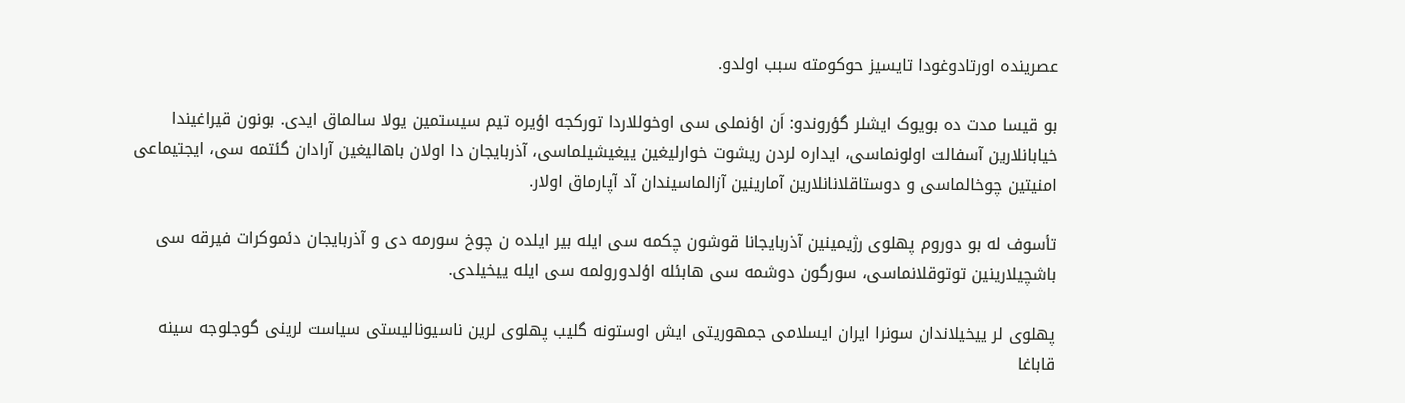عصرینده اورتادوغودا تایسیز حوکومته سبب اولدو.

بو قیسا مدت ده بویوک ایشلر گؤروندو: اَن اؤنملی سی اوخوللاردا تورکجه اؤیره تیم سیستمین یولا سالماق ایدی. بونون قیراغیندا خیابانلارین آسفالت اولونماسی، ایداره لردن ریشوت خوارلیغین ییغیشیلماسی، آذربایجان دا اولان باهالیغین آرادان گئتمه سی، ایجتیماعی امنیتین چوخالماسی و دوستاقلانانلارین آمارینین آزالماسیندان آد آپارماق اولار.

تأسوف له بو دوروم پهلوی رژیمینین آذربایجانا قوشون چکمه سی ایله بیر ایلده ن چوخ سورمه دی و آذربایجان دئموکرات فیرقه سی باشچیلارینین توتوقلانماسی، سورگون دوشمه سی هابئله اؤلدورولمه سی ایله ییخیلدی.

پهلوی لر ییخیلاندان سونرا ایران ایسلامی جمهوریتی ایش اوستونه گلیب پهلوی لرین ناسیونالیستی سیاست لرینی گوجلوجه سینه قاباغا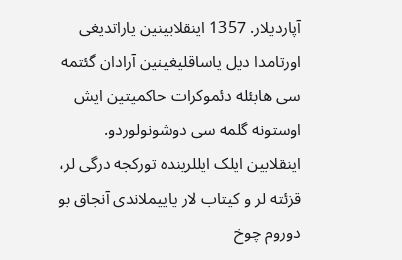آپاردیلار. 1357 اینقلابینین یاراتدیغی اورتامدا دیل یاساقلیغینین آرادان گئتمه سی هابئله دئموکرات حاکمیتین ایش اوستونه گلمه سی دوشونولوردو. اینقلابین ایلک ایللرینده تورکجه درگی لر، قزئته لر و کیتاب لار یاییملاندی آنجاق بو دوروم چوخ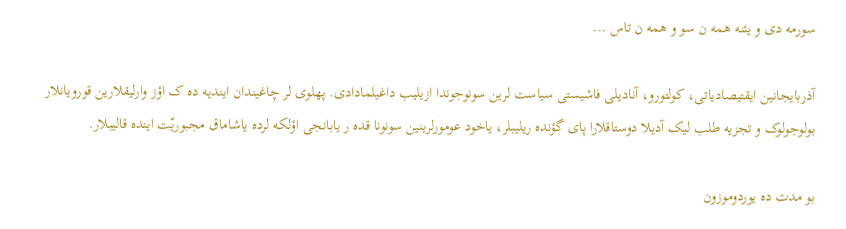سورمه دی و یئنه همه ن سو و همه ن تاس ...

آذربایجانین ایقتیصادیاتی، کولتورو، آنادیلی فاشیستی سیاست لرین سونوجوندا ازیلیب داغیلمادادی. پهلوی لر چاغیندان ایندیه ده ک اؤز وارلیقلارین قورویانلار بولوجولوک و تجزیه طلب لیک آدیلا دوستاقلارا پای گؤنده ریلیبلر، یاخود عومورلرینین سونونا قده ر یابانجی اؤلکه لرده یاشاماق مجبوریّت اینده قالیبلار.

بو مدت ده یوردوموزون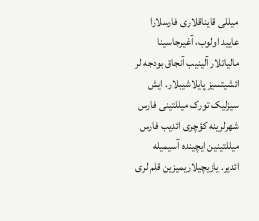میللی قایناقلاری فارسلارا عایید اولوب، آغیرجاسینا مالیاتلار آلینیب آنجاق بودجه لر ائشیتسیز پایلاشیبلار. ایش سیزلیک تورک میللتینی فارس شهرلرینه کؤچری ائدیب فارس میللتینین ایچینده آسیمیله ائدیر. یازیچیلاریمیزین قلم لری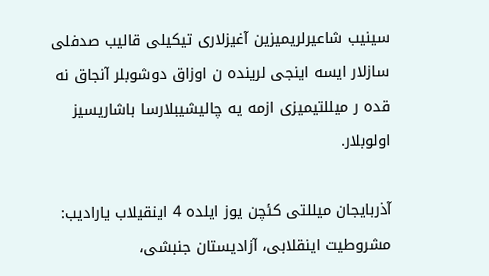سینیب شاعیرلریمیزین آغیزلاری تیکیلی قالیب صدفلی سازلار ایسه اینجی لرینده ن اوزاق دوشوبلر آنجاق نه قده ر میللتیمیزی ازمه یه چالیشیبلارسا باشاریسیز اولوبلار.

آذربایجان میللتی کئچن یوز ایلده 4 اینقیلاب یارادیب: مشروطیت اینقلابی، آزادیستان جنبشی،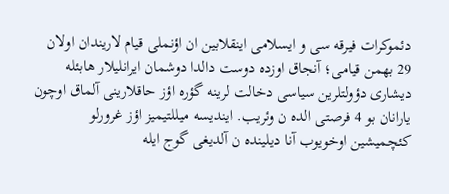دئموکرات فیرقه سی و ایسلامی اینقلابین ان اؤنملی قیام لاریندان اولان 29 بهمن قیامی؛ آنجاق اوزده دوست دالدا دوشمان ایرانلیلار هابئله دیشاری دؤولتلرین سیاسی دخالت لرینه گؤره اؤز حاقلارینی آلماق اوچون یارانان بو 4 فرصتی الده ن وئریب. ایندیسه میللتیمیز اؤز غرورلو کئچمیشین اوخویوب آنا دیلینده ن آلدیغی گوج ایله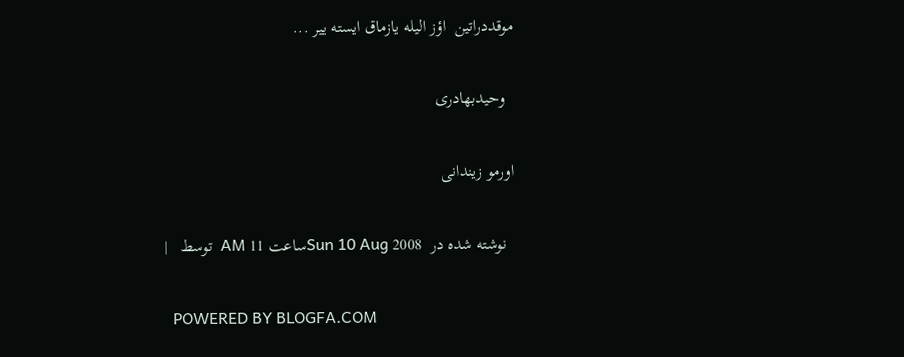موقددراتین  اؤز الیله یازماق ایسته ییر ...

  وحیدبهادری

اورمو زیندانی

  نوشته شده در  Sun 10 Aug 2008ساعت 11 AM  توسط   |

  POWERED BY BLOGFA.COM